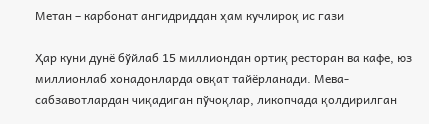Метан – карбонат ангидриддан ҳам кучлироқ ис гази

Ҳар куни дунё бўйлаб 15 миллиондан ортиқ ресторан ва кафе, юз миллионлаб хонадонларда овқат тайёрланади. Мева-сабзавотлардан чиқадиган пўчоқлар, ликопчада қолдирилган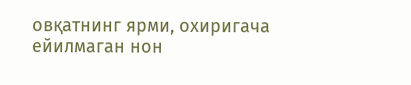овқатнинг ярми, охиригача ейилмаган нон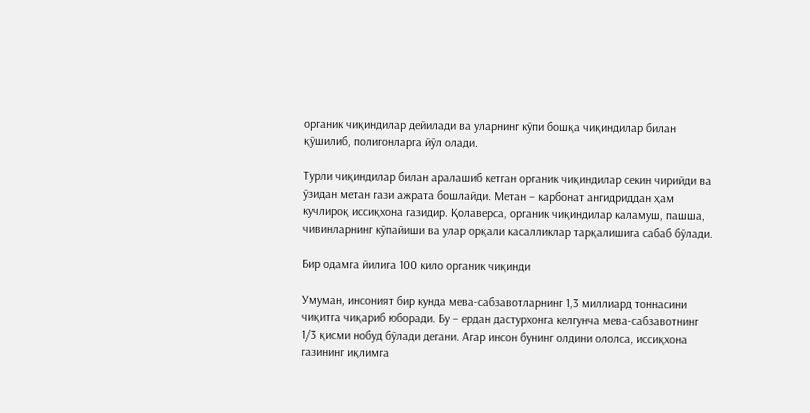органик чиқиндилар дейилади ва уларнинг кўпи бошқа чиқиндилар билан қўшилиб, полигонларга йўл олади.

Турли чиқиндилар билан аралашиб кетган органик чиқиндилар секин чирийди ва ўзидан метан гази ажрата бошлайди. Метан – карбонат ангидриддан ҳам кучлироқ иссиқхона газидир. Қолаверса, органик чиқиндилар каламуш, пашша, чивинларнинг кўпайиши ва улар орқали касалликлар тарқалишига сабаб бўлади.

Бир одамга йилига 100 кило органик чиқинди

Умуман, инсоният бир кунда мева-сабзавотларнинг 1,3 миллиард тоннасини чиқитга чиқариб юборади. Бу – ердан дастурхонга келгунча мева-сабзавотнинг 1/3 қисми нобуд бўлади дегани. Aгар инсон бунинг олдини ололса, иссиқхона газининг иқлимга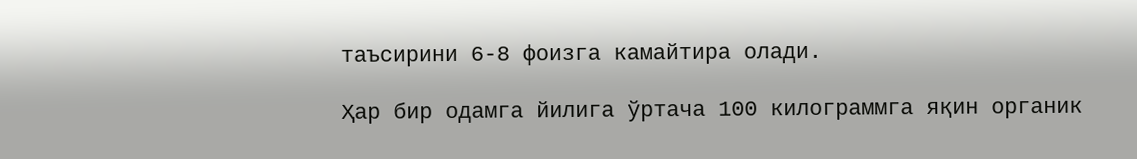таъсирини 6-8 фоизга камайтира олади.

Ҳар бир одамга йилига ўртача 100 килограммга яқин органик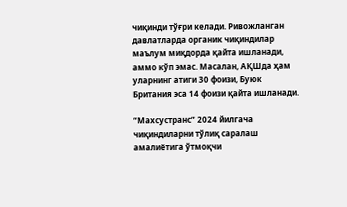чиқинди тўғри келади. Ривожланган давлатларда органик чиқиндилар маълум миқдорда қайта ишланади, аммо кўп эмас. Масалан, AҚШда ҳам уларнинг атиги 30 фоизи, Буюк Британия эса 14 фоизи қайта ишланади.

“Махсустранс” 2024 йилгача чиқиндиларни тўлиқ саралаш амалиётига ўтмоқчи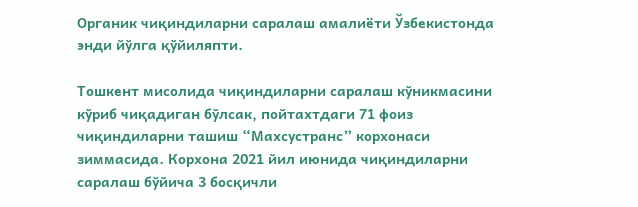Органик чиқиндиларни саралаш амалиёти Ўзбекистонда энди йўлга қўйиляпти.

Тошкент мисолида чиқиндиларни саралаш кўникмасини кўриб чиқадиган бўлсак, пойтахтдаги 71 фоиз чиқиндиларни ташиш “Махсустранс” корхонаси зиммасида. Корхона 2021 йил июнида чиқиндиларни саралаш бўйича 3 босқичли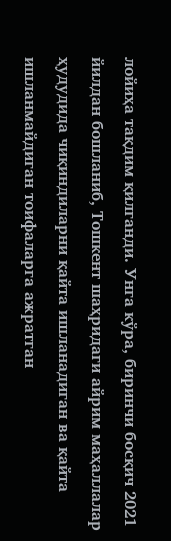лойиҳа тақдим қилганди. Унга кўра, биринчи босқич 2021 йилдан бошланиб, Тошкент шаҳридаги айрим маҳаллалар ҳудудида чиқиндиларни қайта ишланадиган ва қайта ишланмайдиган тоифаларга ажратган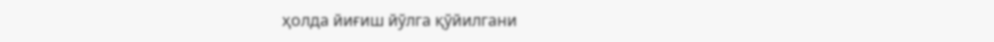ҳолда йиғиш йўлга қўйилгани